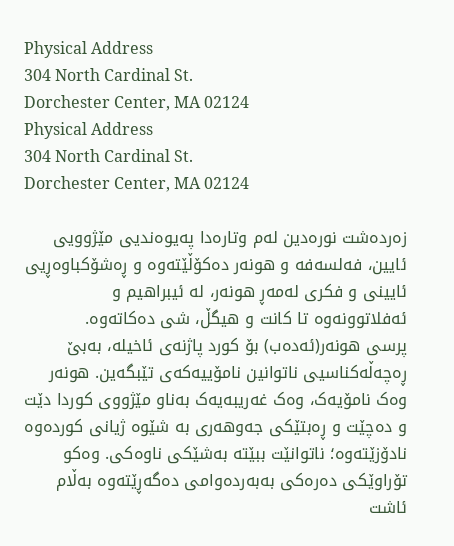Physical Address
304 North Cardinal St.
Dorchester Center, MA 02124
Physical Address
304 North Cardinal St.
Dorchester Center, MA 02124

زەردەشت نورەدین لەم وتارەدا پەیوەندیی مێژوویی ئایین، فەلسەفە و هونەر دەکۆڵێتەوە و ڕەشۆکباوەڕیی ئایینی و فکری لەمەڕ هونەر، لە ئیبراهیم و ئەفلاتوونەوە تا کانت و هیگڵ، شی دەکاتەوە.
پرسی هونەر(ئەدەب) بۆ کورد پاژنەی ئاخیلە، بەبێ ڕەچەڵەکناسیی ناتوانین نامۆییەکەی تێبگەین. هونەر وەک نامۆیەک، وەک غەریبەیەک بەناو مێژووی کوردا دێت و دەچێت و ڕەبتێکی جەوهەری بە شێوە ژیانی کوردەوە نادۆزێتەوە؛ ناتوانێت ببێتە بەشێکی ناوەکی. وەکو تۆراوێکی دەرەکی بەبەردەوامی دەگەڕێتەوە بەڵام ئاشت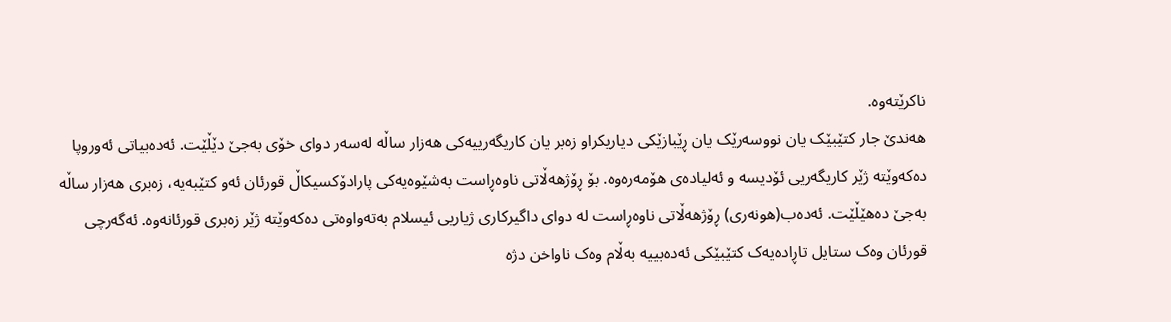ناکرێتەوە.
هەندێ جار کتێبێک یان نووسەرێک یان ڕێبازێکی دیاریکراو زەبر یان کاریگەرییەکی هەزار ساڵە لەسەر دوای خۆی بەجێ دێڵێت. ئەدەبیاتی ئەوروپا دەکەوێتە ژێر کاریگەریی ئۆدیسە و ئەلیادەی هۆمەرەوە. بۆ ڕۆژهەڵاتی ناوەڕاست بەشێوەیەکی پارادۆکسیکاڵ قورئان ئەو کتێبەیە، زەبری هەزار ساڵە بەجێ دەهێڵێت. ئەدەب(هونەری) ڕۆژهەڵاتی ناوەڕاست لە دوای داگیرکاری ژیاریی ئیسلام بەتەواوەتی دەکەوێتە ژێر زەبری قورئانەوە. ئەگەرچی قورئان وەک ستایل تاڕادەیەک کتێبێکی ئەدەبییە بەڵام وەک ناواخن دژە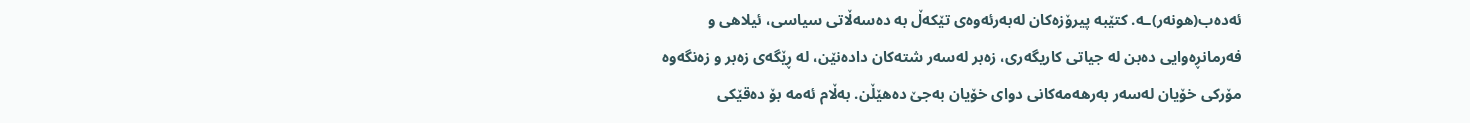ئەدەب(هونەر)ـە. کتێبە پیرۆزەکان لەبەرئەوەی تێکەڵ بە دەسەڵاتی سیاسی، ئیلاهی و فەرمانڕەوایی دەبن لە جیاتی کاریگەری، زەبر لەسەر شتەکان دادەنێن، لە ڕێگەی زەبر و زەنگەوە مۆرکی خۆیان لەسەر بەرهەمەکانی دوای خۆیان بەجێ دەهێڵن. بەڵام ئەمە بۆ دەقێکی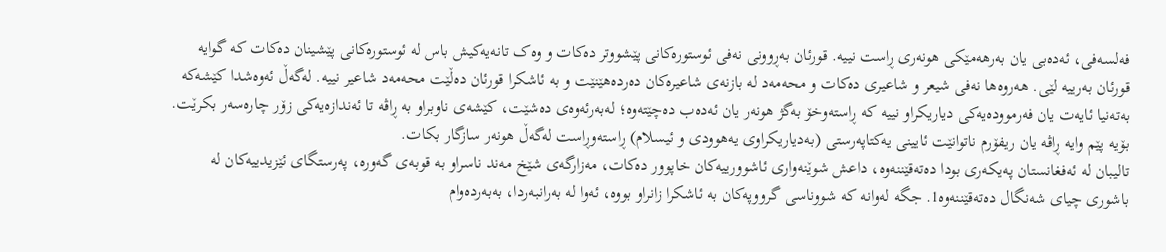فەلسەفی، ئەدەبی یان بەرهەمێکی هونەری ڕاست نییە. قورئان بەڕوونی نەفی ئوستورەکانی پێشووتر دەکات و وەک تانەیەکیش باس لە ئوستورەکانی پێشینان دەکات کە گوایە قورئان بەرییە لێی. هەروەها نەفی شیعر و شاعیری دەکات و محەمەد لە بازنەی شاعیرەکان دەردەهێنێت و بە ئاشکرا قورئان دەڵێت محەمەد شاعیر نییە. لەگەڵ ئەوەشدا کێشەکە بەتەنیا ئایەت یان فەرموودەیەکی دیاریکراو نییە کە ڕاستەوخۆ بەگژ هونەر یان ئەدەب دەچێتەوە؛ لەبەرئەوەی دەشێت، کێشەی ناوبراو بە ڕاڤە تا ئەندازەیەکی زۆر چارەسەر بکرێت. بۆیە پێم وایە ڕاڤە یان ریفۆرم ناتوانێت ئایینی یەکتاپەرستی (بەدیاریکراوی یەهوودی و ئیسلام) ڕاستەوڕاست لەگەڵ هونەر سازگار بکات.
تالیبان لە ئەفغانستان پەیکەری بودا دەتەقێننەوە، داعش شوێنەواری ئاشوورییەکان خاپوور دەکات، مەزارگەی شێخ مەند ناسراو بە قوبەی گەورە، پەرستگای ئێزیدییەکان لە باشوری چیای شەنگال دەتەقێننەوە1. جگە لەوانە کە شووناسی گرووپەکان بە ئاشکرا زانراو بووە، ئەوا لە بەرانبەردا، بەبەردەوام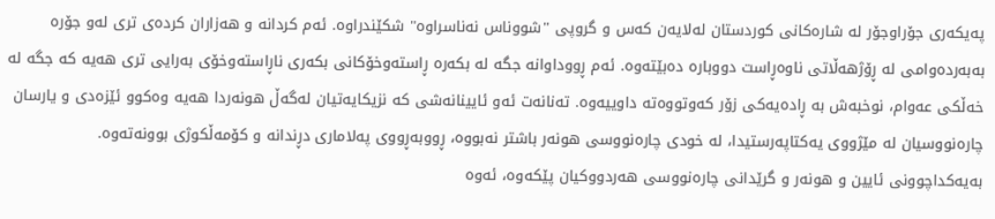پەیکەری جۆراوجۆر لە شارەکانی کوردستان لەلایەن کەس و گروپی ''شووناس نەناسراوە'' شکێندراوە. ئەم کردانە و هەزاران کردەی تری لەو جۆرە بەبەردەوامی لە ڕۆژهەڵاتی ناوەڕاست دووبارە دەبێتەوە. ئەم ڕووداوانە جگە لە بکەرە ڕاستەوخۆکانی بکەری ناڕاستەوخۆی بەرایی تری هەیە کە جگە لە خەڵکی عەوام، نوخبەش بە ڕادەیەکی زۆر کەوتووەتە داوییەوە. تەنانەت ئەو ئایینانەشی کە نزیکایەتیان لەگەڵ هونەردا هەیە وەکوو ئێزەدی و یارسان چارەنووسیان لە مێژووی یەکتاپەرستیدا، لە خودی چارەنووسی هونەر باشتر نەبووە، ڕووبەڕووی پەلاماری دڕندانە و کۆمەڵکوژی بوونەتەوە.
بەیەکداچوونی ئایین و هونەر و گرێدانی چارەنووسی هەردووکیان پێکەوە، ئەوە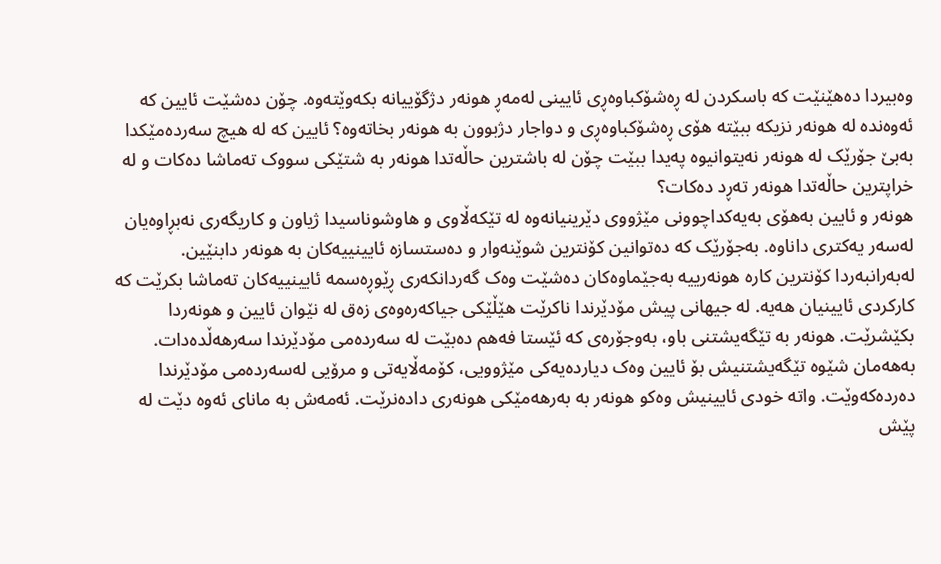وەبیردا دەهێنێت کە باسکردن لە ڕەشۆکباوەڕی ئایینی لەمەڕ هونەر دژگۆییانە بکەوێتەوە. چۆن دەشێت ئایین کە ئەوەندە لە هونەر نزیکە ببێتە هۆی ڕەشۆکباوەڕی و دواجار دژبوون بە هونەر بخاتەوە؟ ئایین کە لە هیچ سەردەمێکدا بەبێ جۆرێک لە هونەر نەیتوانیوە پەیدا ببێت چۆن لە باشترین حاڵەتدا هونەر بە شتێکی سووک تەماشا دەکات و لە خراپترین حاڵەتدا هونەر تەڕد دەکات؟
هونەر و ئایین بەهۆی بەیەکداچوونی مێژووی دێرینیانەوە لە تێکەڵاوی و هاوشوناسیدا ژیاون و کاریگەری نەبڕاوەیان لەسەر یەکتری داناوە. بەجۆرێک کە دەتوانین کۆنترین شوێنەوار و دەستسازە ئایینییەکان بە هونەر دابنێین. لەبەرانبەردا کۆنترین کارە هونەرییە بەجێماوەکان دەشێت وەک گەردانکەری ڕێوڕەسمە ئایینییەکان تەماشا بکرێت کە کارکردی ئایینیان هەیە. لە جیهانی پیش مۆدێرندا ناکرێت هێڵێکی جیاکەرەوەی زەق لە نێوان ئایین و هونەردا بکێشرێت. هونەر بە تێگەیشتنی باو، بەوجۆرەی کە ئێستا فەهم دەبێت لە سەردەمی مۆدێرندا سەرهەڵدەدات. بەهەمان شێوە تێگەیشتنیش بۆ ئایین وەک دیاردەیەکی مێژوویی، کۆمەڵایەتی و مرۆیی لەسەردەمی مۆدێرندا دەردەکەوێت. واتە خودی ئایینیش وەکو هونەر بە بەرهەمێکی هونەری دادەنرێت. ئەمەش بە مانای ئەوە دێت لە پێش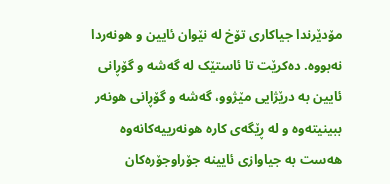مۆدێرندا جیاکاری تۆخ لە نێوان ئایین و هونەردا نەبووە. دەکرێت تا ئاستێک لە گەشە و گۆڕانی ئایین بە درێژایی مێژوو، گەشە و گۆڕانی هونەر ببینیتەوە و لە ڕێگەی کارە هونەرییەکانەوە هەست بە جیاوازی ئایینە جۆراوجۆرەکان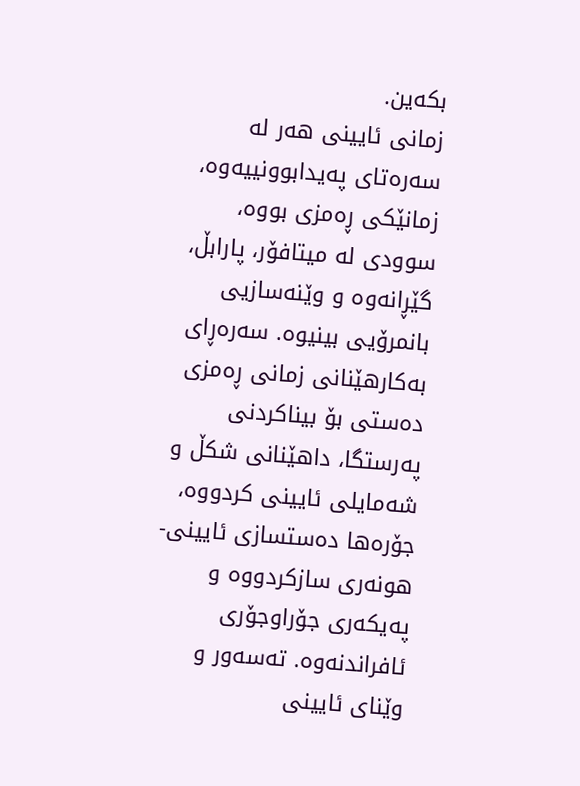بکەین.
زمانی ئایینی هەر لە سەرەتای پەیدابوونییەوە، زمانێکی ڕەمزی بووە، سوودی لە میتافۆر، پارابڵ، گێڕانەوە و وێنەسازیی بانمرۆیی بینیوە. سەرەڕای بەکارهێنانی زمانی ڕەمزی دەستی بۆ بیناکردنی پەرستگا، داهێنانی شکڵ و شەمایلی ئایینی کردووە، جۆرەها دەستسازی ئایینی-هونەری سازکردووە و پەیکەری جۆراوجۆری ئافراندنەوە. تەسەور و وێنای ئایینی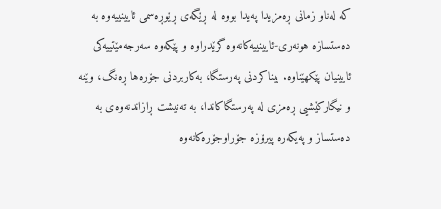کە لەناو زمانی ڕەمزیدا پەیدا بووە لە ڕێگەی ڕێوڕەسمی ئایینییەوە بە دەستسازە هونەری-ئایینییەکانەوە گرێدراوە و پێکەوە سەرجەمێتییەکی ئایینیان پێکهێناوە. بیناکردنی پەرستگا، بەکاربردنی جۆرەها ڕەنگ، وێنە و نیگارکێشیی ڕەمزی لە پەرستگاکاندا، بە تەنیشت ڕازاندنەوەی بە دەستساز و پەیکەرە پیرۆزە جۆراوجۆرەکانەوە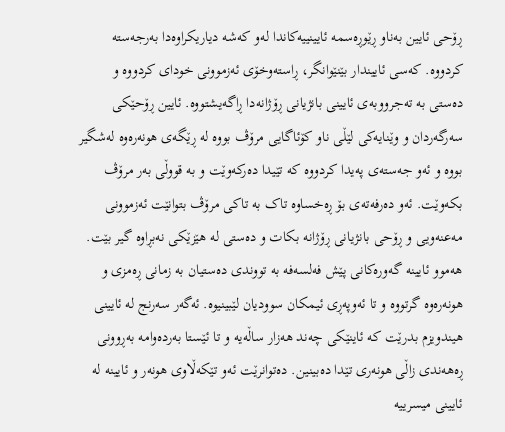ڕۆحی ئایین بەناو ڕێوڕەسمە ئایینییەکاندا لەو کەشە دیاریکراوەدا بەرجەستە کردووە. کەسی ئاییندار بێنێوانگر، ڕاستەوخۆی ئەزموونی خودای کردووە و دەستی بە تەجرووبەی ئایینی بانژیانی ڕۆژانەدا ڕاگەیشتووە. ئایین ڕۆحێکی سەرگەردان و وێنایەکی لێڵی ناو کۆئاگایی مرۆڤ بووە لە ڕێگەی هونەرەوە لەشگیر بووە و ئەو جەستەی پەیدا کردووە کە تێیدا دەرکەوێت و بە قووڵی بەر مرۆڤ بکەوێت. ئەو دەرفەتەی بۆ ڕەخساوە تاک بە تاکی مرۆڤ بتوانێت ئەزموونی مەعنەویی و ڕۆحی بانژیانی ڕۆژانە بکات و دەستی لە هێزێکی نەبڕاوە گیر بێت.
هەموو ئایینە گەورەکانی پێش فەلسەفە بە تووندی دەستیان بە زمانی ڕەمزی و هونەرەوە گرتووە و تا ئەوپەڕی ئیمکان سوودیان لێبینیوە. ئەگەر سەرنج لە ئایینی هیندویزم بدرێت کە ئاینێکی چەند هەزار ساڵەیە و تا ئێستا بەردەوامە بەڕوونی ڕەهەندی زاڵی هونەری تێدا دەبینین. دەتوانرێت ئەو تێکەڵاوی هونەر و ئایینە لە ئایینی میسرییە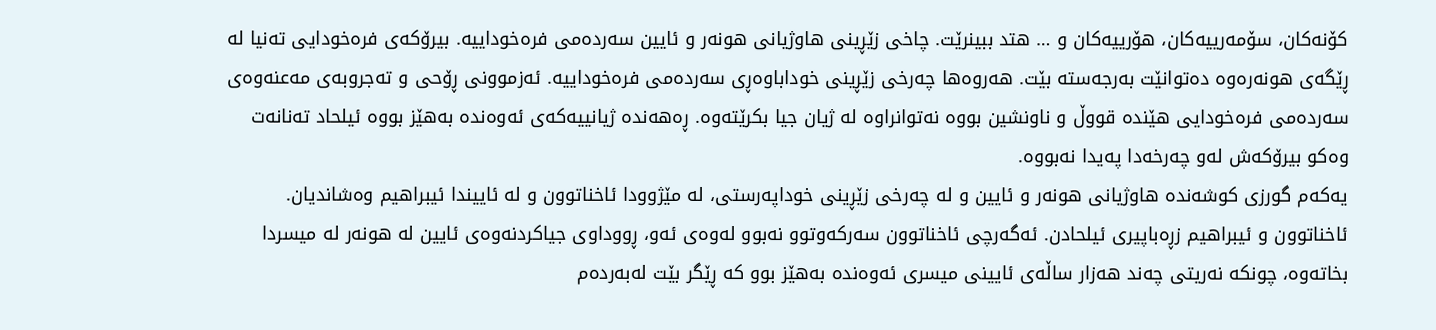کۆنەکان، سۆمەرییەکان، هۆرییەکان و … هتد ببینرێت. چاخی زێڕینی هاوژیانی هونەر و ئایین سەردەمی فرەخوداییە. بیرۆکەی فرەخودایی تەنیا لە ڕێگەی هونەرەوە دەتوانێت بەرجەستە بێت. هەروەها چەرخی زێڕینی خوداباوەڕی سەردەمی فرەخوداییە. ئەزموونی ڕۆحی و تەجروبەی مەعنەوەی سەردەمی فرەخودایی هێندە قووڵ و ناونشین بووە نەتوانراوە لە ژیان جیا بکرێتەوە. ڕەهەندە ژیانییەکەی ئەوەندە بەهێز بووە ئیلحاد تەنانەت وەکو بیرۆکەش لەو چەرخەدا پەیدا نەبووە.
یەکەم گورزی کوشەندە هاوژیانی هونەر و ئایین و لە چەرخی زێڕینی خوداپەرستی، لە مێژوودا ئاخناتوون و لە ئاییندا ئیبراهیم وەشاندیان. ئاخناتوون و ئیبراهیم زڕەباپیری ئیلحادن. ئەگەرچی ئاخناتوون سەرکەوتوو نەبوو لەوەی ئەو، ڕووداوی جیاکردنەوەی ئایین لە هونەر لە میسردا بخاتەوە، چونکە نەریتی چەند هەزار ساڵەی ئایینی میسری ئەوەندە بەهێز بوو کە ڕێگر بێت لەبەردەم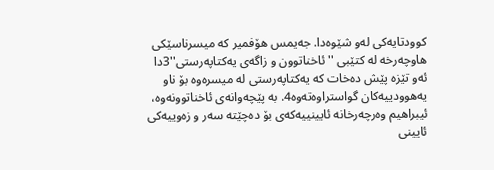کوودتایەکی لەو شێوەدا. جەیمس هۆفمیر کە میسرناسێکی هاوچەرخە لە کتێبی ''ئاخناتوون و زاگەی یەکتاپەرستی''3دا ئەو تێزە پێش دەخات کە یەکتاپەرستی لە میسرەوە بۆ ناو یەهوودییەکان گواستراوەتەوە4. بە پێچەوانەی ئاخناتوونەوە، ئیبراهیم وەرچەرخانە ئایینییەکەی بۆ دەچێتە سەر و زەوییەکی ئایینی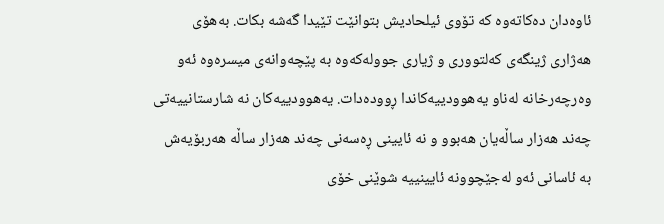ئاوەدان دەکاتەوە کە تۆوی ئیلحادیش بتوانێت تێیدا گەشە بکات. بەهۆی هەژاری ژینگەی کەلتووری و ژیاری جوولەکەوە بە پێچەوانەی میسرەوە ئەو وەرچەرخانە لەناو یەهوودییەکاندا ڕوودەدات. یەهوودییەکان نە شارستانییەتی چەند هەزار ساڵەیان هەبوو و نە ئایینی ڕەسەنی چەند هەزار ساڵە هەربۆیەش بە ئاسانی ئەو لەجێچوونە ئایینییە شوێنی خۆی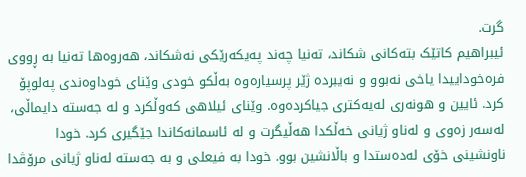گرت.
ئیبراهیم کاتێک بتەکانی شکاند، تەنیا چەند پەیکەرێکی نەشکاند، هەروەها تەنیا بە ڕووی فرەخوداییدا یاخی نەبوو و نەیبردە ژێر پرسیارەوە بەڵکو خودی وێنای خوداوەندی پەلوپۆ کرد. ئایین و هونەری لەیەکتری جیاکردەوە. وێنای ئیلاهی کەوڵکرد و لە جەستە دایماڵی، لەسەر زەوی و لەناو ژیانی خەڵکدا هەڵیگرت و لە ئاسمانەکاندا جێگیری کرد. خودا ناونشینی خۆی لەدەستدا و باڵانشین بوو. خودا بە فیعلی و بە جەستە لەناو ژیانی مرۆڤدا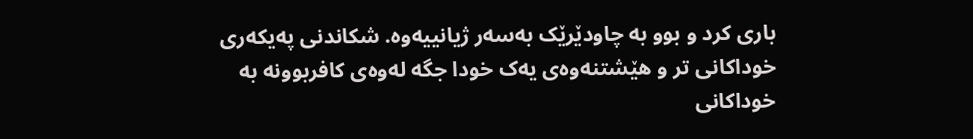باری کرد و بوو بە چاودێرێک بەسەر ژیانییەوە. شکاندنی پەیکەری خوداکانی تر و هێشتنەوەی یەک خودا جگە لەوەی کافربوونە بە خوداکانی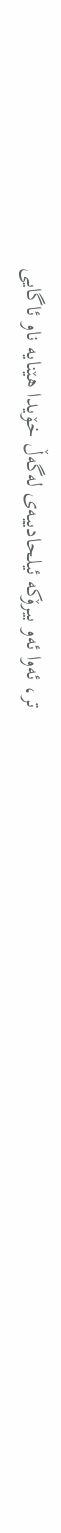تر، ئەوا ئەو بیرۆکە ئیلحادییەی لەگەڵ خۆیدا هێنایە ناو ئاگایی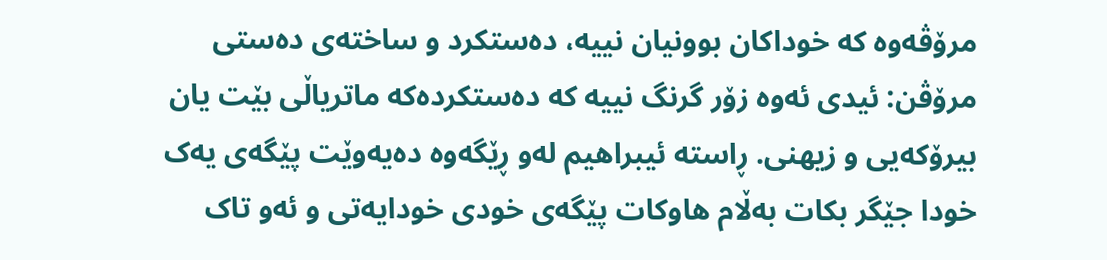مرۆڤەوە کە خوداکان بوونیان نییە، دەستکرد و ساختەی دەستی مرۆڤن: ئیدی ئەوە زۆر گرنگ نییە کە دەستکردەکە ماتریاڵی بێت یان بیرۆکەیی و زیهنی. ڕاستە ئیبراهیم لەو ڕێگەوە دەیەوێت پێگەی یەک خودا جێگر بکات بەڵام هاوکات پێگەی خودی خودایەتی و ئەو تاک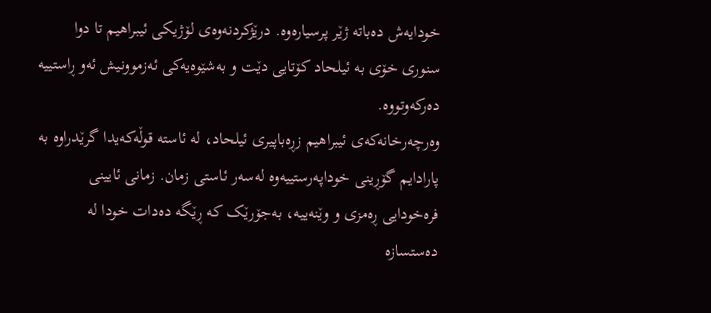خودایەش دەباتە ژێر پرسیارەوە. درێژکردنەوەی لۆژیکی ئیبراهیم تا دوا سنوری خۆی بە ئیلحاد کۆتایی دێت و بەشێوەیەکی ئەزموونیش ئەو ڕاستییە دەرکەوتووە.
وەرچەرخانەکەی ئیبراهیم زڕەباپیری ئیلحاد، لە ئاستە قوڵەکەیدا گرێدراوە بە پارادایم گۆڕینی خوداپەرستییەوە لەسەر ئاستی زمان. زمانی ئایینی فرەخودایی ڕەمزی و وێنەییە، بەجۆرێک کە ڕێگە دەدات خودا لە دەستسازە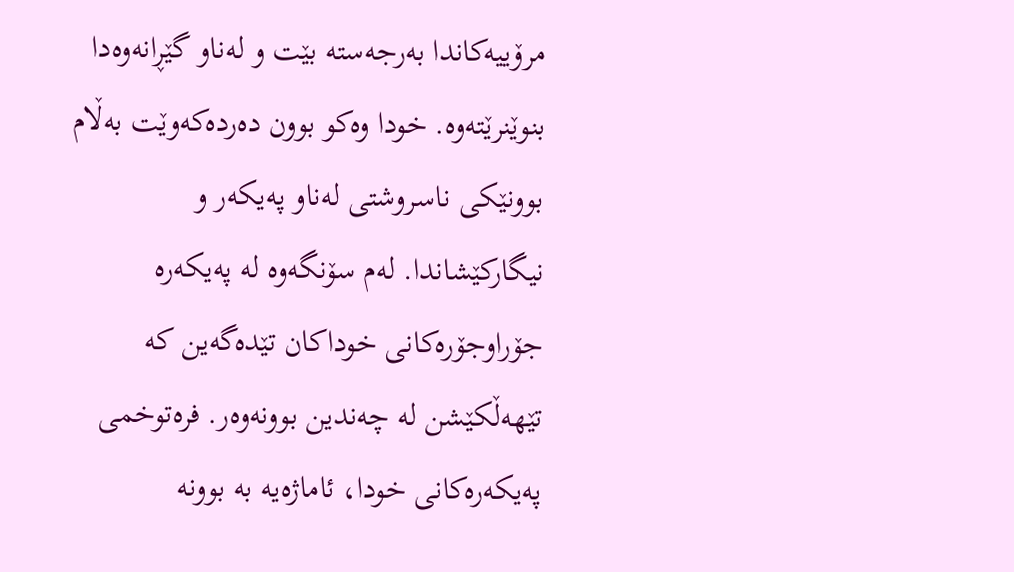مرۆییەکاندا بەرجەستە بێت و لەناو گێڕانەوەدا بنوێنرێتەوە. خودا وەکو بوون دەردەکەوێت بەڵام بوونێکی ناسروشتی لەناو پەیکەر و نیگارکێشاندا. لەم سۆنگەوە لە پەیکەرە جۆراوجۆرەکانی خوداکان تێدەگەین کە تێهەڵکێشن لە چەندین بوونەوەر. فرەتوخمی پەیکەرەکانی خودا، ئاماژەیە بە بوونە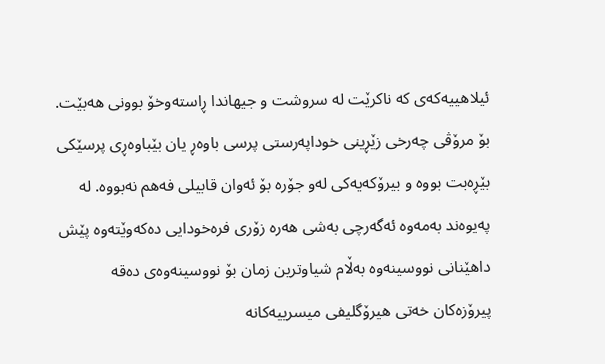ئیلاهییەکەی کە ناکرێت لە سروشت و جیهاندا ڕاستەوخۆ بوونی هەبێت. بۆ مرۆڤی چەرخی زێڕینی خوداپەرستی پرسی باوەڕ یان بێباوەڕی پرسێکی بێڕەبت بووە و بیرۆکەیەکی لەو جۆرە بۆ ئەوان قابیلی فەهم نەبووە. لە پەیوەند بەمەوە ئەگەرچی بەشی هەرە زۆری فرەخودایی دەکەوێتەوە پێش داهێنانی نووسینەوە بەڵام شیاوترین زمان بۆ نووسینەوەی دەقە پیرۆزەکان خەتی هیرۆگلیفی میسرییەکانە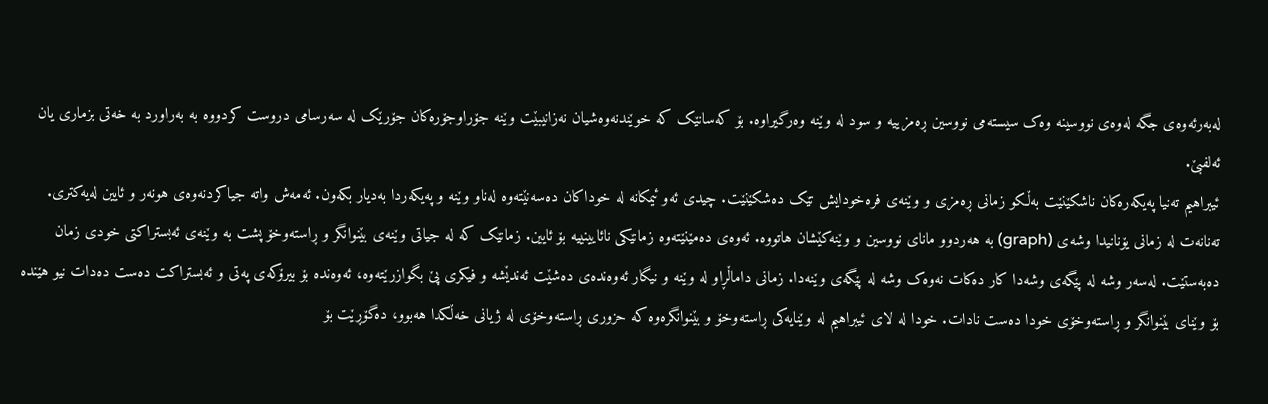لەبەرئەوەی جگە لەوەی نووسینە وەک سیستەمی نووسین ڕەمزییە و سود لە وێنە وەرگیراوە. بۆ کەسانێک کە خوێندنەوەشیان نەزانیبێت وێنە جۆراوجۆرەکان جۆرێک لە سەرسامی دروست کردووە بە بەراورد بە خەتی بزماری یان ئەلفبێ.
ئیبراهیم تەنیا پەیکەرەکان ناشکێنێت بەڵکو زمانی ڕەمزی و وێنەی فرەخودایش تێک دەشکێنێت. چیدی ئەو ئیمکانە لە خوداکان دەسەنێتەوە لەناو وێنە و پەیکەردا بەدیار بکەون. ئەمەش واتە جیاکردنەوەی هونەر و ئایین لەیەکتری. تەنانەت لە زمانی یۆنانیدا وشەی (graph) بە هەردوو مانای نووسین و وێنەکێشان هاتووە. ئەوەی دەمێنێتەوە زمانێکی نائایینییە بۆ ئایین. زمانێک کە لە جیاتی وێنەی بێنوانگر و ڕاستەوخۆ پشت بە وێنەی ئەبستراکتی خودی زمان دەبەستێت. لەسەر وشە لە پێگەی وشەدا کار دەکات نەوەک وشە لە پێگەی وێنەدا. زمانی داماڵڕاو لە وێنە و نیگار ئەوەندەی دەشێت ئەندێشە و فیکری پێ بگوازرێتەوە، ئەوەندە بۆ بیرۆکەی پەتی و ئەبستراکت دەست دەدات نیو هێندە بۆ وێنای بێنوانگر و ڕاستەوخۆی خودا دەست نادات. خودا لە لای ئیبراهیم لە وێنایەکی ڕاستەوخۆ و بێنوانگرەوە کە حزوری ڕاستەوخۆی لە ژیانی خەڵکدا هەبوو، دەگۆڕێت بۆ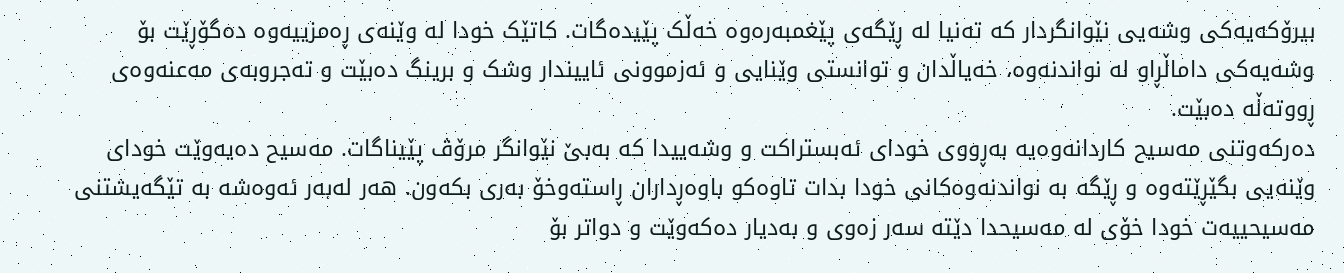بیرۆکەیەکی وشەیی نێوانگردار کە تەنیا لە ڕێگەی پێغمبەرەوە خەڵک پێیدەگات. کاتێک خودا لە وێنەی ڕەمزییەوە دەگۆڕێت بۆ وشەیەکی داماڵڕاو لە نواندنەوە، خەیاڵدان و توانستی وێنایی و ئەزموونی ئاییندار وشک و برینگ دەبێت و تەجروبەی مەعنەوەی ڕووتەڵە دەبێت.
دەرکەوتنی مەسیح کاردانەوەیە بەڕووی خودای ئەبستراکت و وشەییدا کە بەبێ نێوانگر مرۆڤ پێیناگات. مەسیح دەیەوێت خودای وێنەیی بگێڕێتەوە و ڕێگە بە نواندنەوەکانی خودا بدات تاوەکو باوەڕداران ڕاستەوخۆ بەری بکەون. هەر لەبەر ئەوەشە بە تێگەیشتنی مەسیحییەت خودا خۆی لە مەسیحدا دێتە سەر زەوی و بەدیار دەکەوێت و دواتر بۆ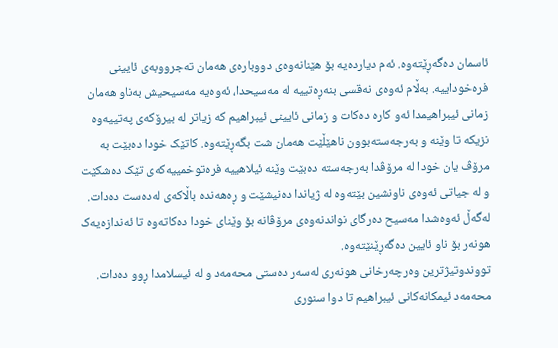ئاسمان دەگەڕێتەوە. ئەم دیاردەیە بۆ هێنانەوەی دووبارەی هەمان تەجرووبەی ئایینی فرەخوداییە. بەڵام ئەوەی نەقسی بنەڕەتییە لە مەسیحدا، ئەوەیە مەسیحیش بەناو هەمان زمانی ئیبراهیمدا ئەو کارە دەکات و زمانی ئایینی ئیبراهیم کە زیاتر لە بیرۆکەی پەتییەوە نزیکە تا وێنە و بەرجەستەبوون ناهێڵێت هەمان شت بگەڕێتەوە. کاتێک خودا دەبێت بە مرۆڤ یان خودا لە مرۆڤدا بەرجەستە دەبێت وێنە ئیلاهییە فرەتوخمییەکەی تێک دەشکێت و لە جیاتی ئەوەی ناونشین بێتەوە لە ژیاندا دەنیشێت و ڕەهەندە باڵاکەی لەدەست دەدات. لەگەڵ ئەوەشدا مەسیح دەرگای نواندنەوەی مرۆڤانە بۆ وێنای خودا دەکاتەوە تا ئەندازەیەک هونەر بۆ ناو ئایین دەگەڕێنێتەوە.
تووندوتیژترین وەرچەرخانی هونەری لەسەر دەستی محەمەد و لە ئیسلامدا ڕوو دەدات. محەمەد ئیمکانەکانی ئیبراهیم تا دوا سنوری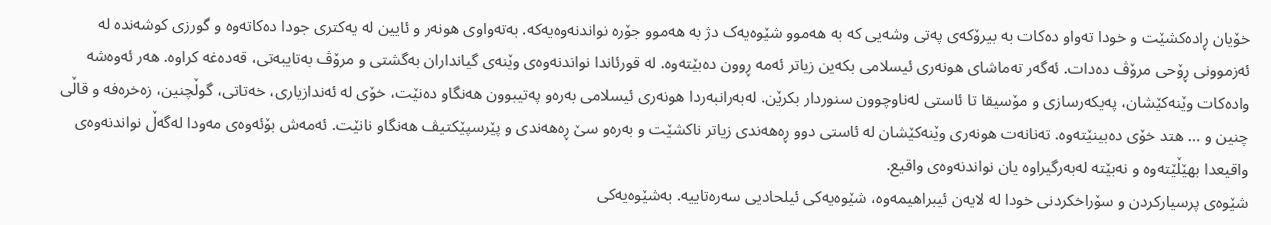خۆیان ڕادەکشێت و خودا تەواو دەکات بە بیرۆکەی پەتی وشەیی کە بە هەموو شێوەیەک دژ بە هەموو جۆرە نواندنەوەیەکە. بەتەواوی هونەر و ئایین لە یەکتری جودا دەکاتەوە و گورزی کوشەندە لە ئەزموونی ڕۆحی مرۆڤ دەدات. ئەگەر تەماشای هونەری ئیسلامی بکەین زیاتر ئەمە ڕوون دەبێتەوە. لە قورئاندا نواندنەوەی وێنەی گیانداران بەگشتی و مرۆڤ بەتایبەتی، قەدەغە کراوە. هەر ئەوەشە وادەکات وێنەکێشان، پەیکەرسازی و مۆسیقا تا ئاستی لەناوچوون سنوردار بکرێن. لەبەرانبەردا هونەری ئیسلامی بەرەو پەتیبوون هەنگاو دەنێت، خۆی لە ئەندازیاری، خەتاتی، گوڵچنین، زەخرەفە و قاڵی چنین و … هتد خۆی دەبینێتەوە. تەنانەت هونەری وێنەکێشان لە ئاستی دوو ڕەهەندی زیاتر ناکشێت و بەرەو سێ ڕەهەندی و پێرسپێکتیڤ هەنگاو نانێت. ئەمەش بۆئەوەی مەودا لەگەڵ نواندنەوەی واقیعدا بهێڵێتەوە و نەبێتە لەبەرگیراوە یان نواندنەوەی واقیع.
شێوەی پرسیارکردن و سۆراخکردنی خودا لە لایەن ئیبراهیمەوە، شێوەیەکی ئیلحادیی سەرەتاییە. بەشێوەیەکی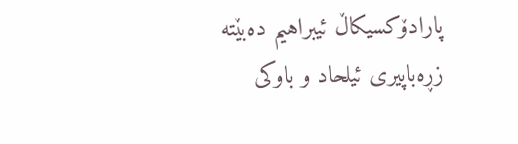پارادۆکسیکاڵ ئیبراهیم دەبێتە زڕەباپیری ئیلحاد و باوکی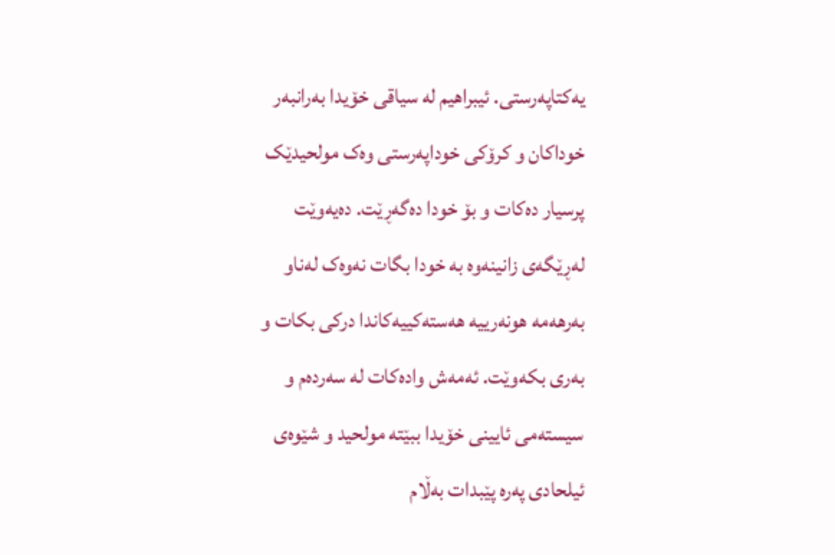یەکتاپەرستی. ئیبراهیم لە سیاقی خۆیدا بەرانبەر خوداکان و کرۆکی خوداپەرستی وەک مولحیدێک پرسیار دەکات و بۆ خودا دەگەڕێت. دەیەوێت لەڕێگەی زانینەوە بە خودا بگات نەوەک لەناو بەرهەمە هونەرییە هەستەکییەکاندا درکی بکات و بەری بکەوێت. ئەمەش وادەکات لە سەردەم و سیستەمی ئایینی خۆیدا ببێتە مولحید و شێوەی ئیلحادی پەرە پێبدات بەڵام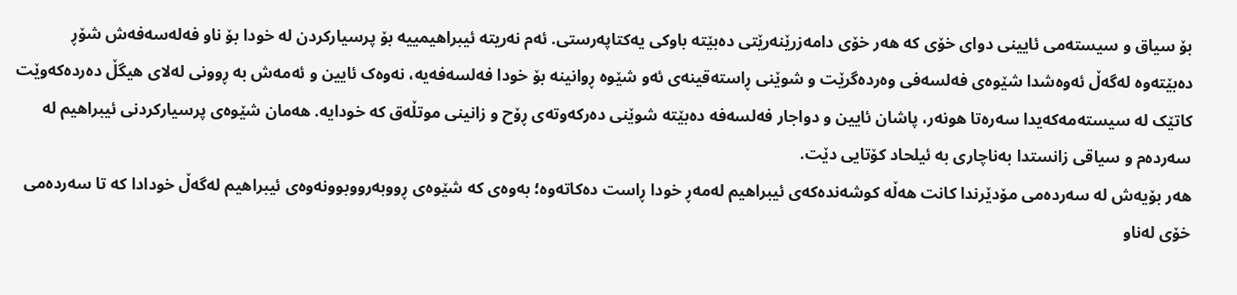بۆ سیاق و سیستەمی ئایینی دوای خۆی کە هەر خۆی دامەزرێنەرێتی دەبێتە باوکی یەکتاپەرستی. ئەم نەریتە ئیبراهیمییە بۆ پرسیارکردن لە خودا بۆ ناو فەلەسەفەش شۆڕ دەبێتەوە لەگەڵ ئەوەشدا شێوەی فەلسەفی وەردەگرێت و شوێنی ڕاستەقینەی ئەو شێوە ڕوانینە بۆ خودا فەلسەفەیە، نەوەک ئایین و ئەمەش بە ڕوونی لەلای هیگڵ دەردەکەوێت کاتێک لە سیستەمەکەیدا سەرەتا هونەر، پاشان ئایین و دواجار فەلسەفە دەبێتە شوێنی دەرکەوتەی ڕۆح و زانینی موتڵەق کە خودایە. هەمان شێوەی پرسیارکردنی ئیبراهیم لە سەردەم و سیاقی زانستدا بەناچاری بە ئیلحاد کۆتایی دێت.
هەر بۆیەش لە سەردەمی مۆدێرندا کانت هەڵە کوشەندەکەی ئیبراهیم لەمەڕ خودا ڕاست دەکاتەوە؛ بەوەی کە شێوەی ڕووبەرووبوونەوەی ئیبراهیم لەگەڵ خودادا کە تا سەردەمی خۆی لەناو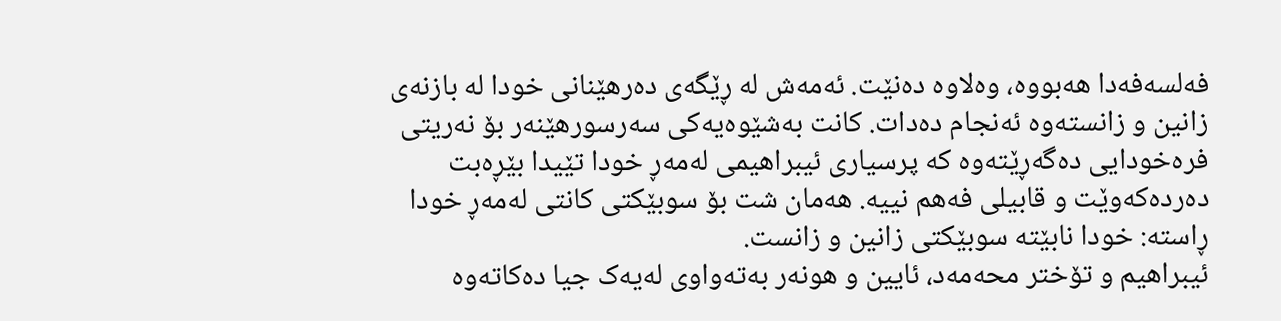فەلسەفەدا هەبووە، وەلاوە دەنێت. ئەمەش لە ڕێگەی دەرهێنانی خودا لە بازنەی زانین و زانستەوە ئەنجام دەدات. کانت بەشێوەیەکی سەرسورهێنەر بۆ نەریتی فرەخودایی دەگەڕێتەوە کە پرسیاری ئیبراهیمی لەمەڕ خودا تێیدا بێڕەبت دەردەکەوێت و قابیلی فەهم نییە. هەمان شت بۆ سوبێکتی کانتی لەمەڕ خودا ڕاستە: خودا نابێتە سوبێکتی زانین و زانست.
ئیبراهیم و تۆختر محەمەد، ئایین و هونەر بەتەواوی لەیەک جیا دەکاتەوە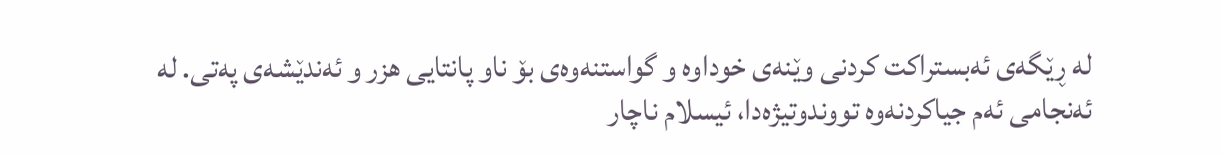لە ڕێگەی ئەبستراکت کردنی وێنەی خوداوە و گواستنەوەی بۆ ناو پانتایی هزر و ئەندێشەی پەتی. لە ئەنجامی ئەم جیاکردنەوە تووندوتیژەدا، ئیسلام ناچار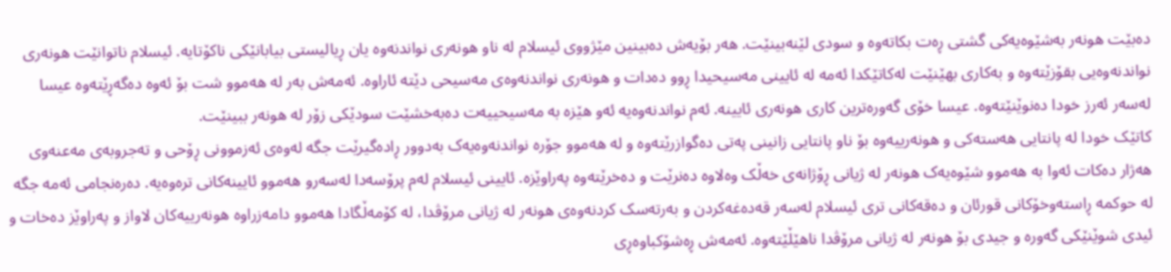دەبێت هونەر بەشێوەیەکی گشتی ڕەت بکاتەوە و سودی لێنەبینێت. هەر بۆیەش دەبینین مێژووی ئیسلام لە ناو هونەری نواندنەوە یان ڕیالیستی بیابانێکی ناکۆتایە. ئیسلام ناتوانێت هونەری نواندنەوەیی بقۆزێتەوە و بەکاری بهێنێت لەکاتێکدا ئەمە لە ئایینی مەسیحیدا ڕوو دەدات و هونەری نواندنەوەی مەسیحی دێتە ئاراوە. ئەمەش بەر لە هەموو شت بۆ ئەوە دەگەڕێتەوە عیسا لەسەر ئەرز خودا دەنوێنێتەوە. عیسا خۆی گەورەترین کاری هونەری ئایینە. ئەم نواندنەوەیە ئەو هێزە بە مەسیحییەت دەبەخشێت سودێکی زۆر لە هونەر ببینێت.
کاتێک خودا لە پانتایی هەستەکی و هونەرییەوە بۆ ناو پانتایی زانینی پەتی دەگوازرێتەوە و لە هەموو جۆرە نواندنەوەیەک بەدوور ڕادەگیرێت جگە لەوەی ئەزموونی ڕۆحی و تەجروبەی مەعنەوی هەژار دەکات ئەوا بە هەموو شێوەیەک هونەر لە ژیانی ڕۆژانەی خەڵک وەلاوە دەنرێت و دەخرێتەوە پەراوێزە. ئایینی ئیسلام لەم پرۆسەدا لەسەرو هەموو ئایینەکانی ترەوەیە. دەرەنجامی ئەمە جگە لە حوکمە ڕاستەوخۆکانی قورئان و دەقەکانی تری ئیسلام لەسەر قەدەغەکردن و بەرتەسک کردنەوەی هونەر لە ژیانی مرۆڤدا، لە کۆمەڵگادا هەموو دامەزراوە هونەرییەکان لاواز و پەراوێز دەخات و ئیدی شوێنێکی گەورە و جیدی بۆ هونەر لە ژیانی مرۆڤدا ناهێڵێتەوە. ئەمەش ڕەشۆکباوەڕی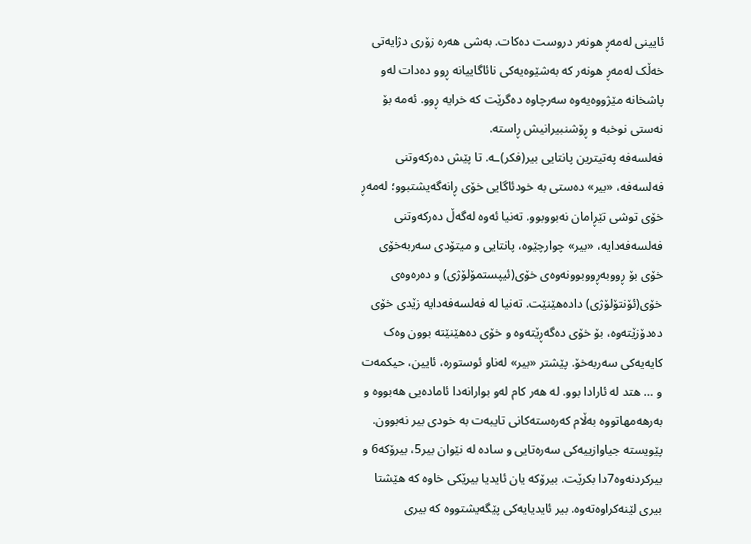ئایینی لەمەڕ هونەر دروست دەکات. بەشی هەرە زۆری دژایەتی خەڵک لەمەڕ هونەر کە بەشێوەیەکی نائاگاییانە ڕوو دەدات لەو پاشخانە مێژووەیەوە سەرچاوە دەگرێت کە خرایە ڕوو. ئەمە بۆ نەستی نوخبە و ڕۆشنبیرانیش ڕاستە.
فەلسەفە پەتیترین پانتایی بیر(فکر)ـە. تا پێش دەرکەوتنی فەلسەفە، «بیر» دەستی بە خودئاگایی خۆی ڕانەگەیشتبوو؛ لەمەڕ خۆی توشی تێڕامان نەبووبوو. تەنیا ئەوە لەگەڵ دەرکەوتنی فەلسەفەدایە، «بیر» چوارچێوە، پانتایی و میتۆدی سەربەخۆی خۆی بۆ ڕووبەڕووبوونەوەی خۆی(ئیپستمۆلۆژی) و دەرەوەی خۆی(ئۆنتۆلۆژی) دادەهێنێت. تەنیا لە فەلسەفەدایە زێدی خۆی دەدۆزێتەوە، بۆ خۆی دەگەڕێتەوە و خۆی دەهێنێتە بوون وەک کایەیەکی سەربەخۆ. پێشتر «بیر» لەناو ئوستورە، ئایین، حیکمەت و … هتد لە ئارادا بوو. لە هەر کام لەو بوارانەدا ئامادەیی هەبووە و بەرهەمهاتووە بەڵام کەرەستەکانی تایبەت بە خودی بیر نەبوون.
پێویستە جیاوازییەکی سەرەتایی و سادە لە نێوان بیر5، بیرۆکە6 و بیرکردنەوە7دا بکرێت. بیرۆکە یان ئایدیا بیرێکی خاوە کە هێشتا بیری لێنەکراوەتەوە. بیر ئایدیایەکی پێگەیشتووە کە بیری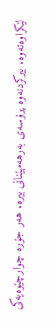لێکراوەتەوە. بیرکردنەوە پرۆسەی بەرهەمهێنانی بیرە. هەر جۆرە چوارچێوەیەکی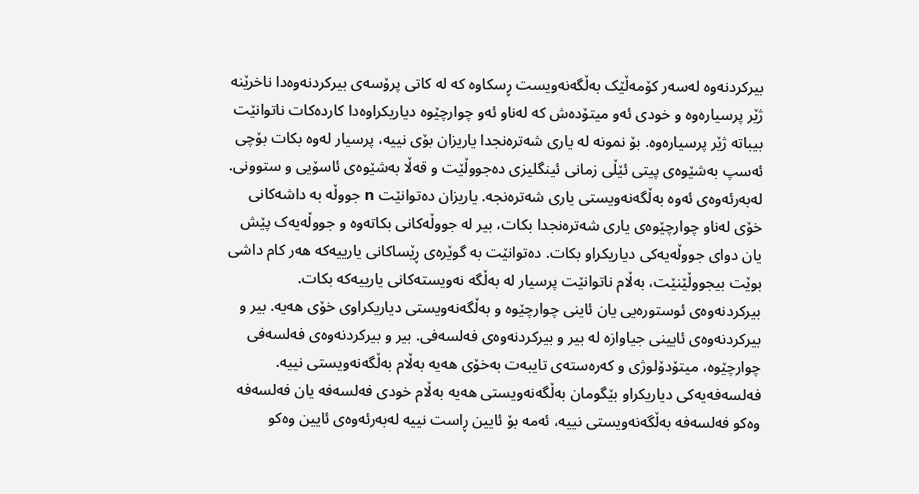بیرکردنەوە لەسەر کۆمەڵێک بەڵگەنەویست ڕسکاوە کە لە کاتی پرۆسەی بیرکردنەوەدا ناخرێنە ژێر پرسیارەوە و خودی ئەو میتۆدەش کە لەناو ئەو چوارچێوە دیاریکراوەدا کاردەکات ناتوانێت بیباتە ژێر پرسیارەوە. بۆ نمونە لە یاری شەترەنجدا یاریزان بۆی نییە، پرسیار لەوە بکات بۆچی ئەسپ بەشێوەی پیتی ئێڵی زمانی ئینگلیزی دەجووڵێت و قەڵا بەشێوەی ئاسۆیی و ستوونی. لەبەرئەوەی ئەوە بەڵگەنەویستی یاری شەترەنجە. یاریزان دەتوانێت n جووڵە بە داشەکانی خۆی لەناو چوارچێوەی یاری شەترەنجدا بکات، بیر لە جووڵەکانی بکاتەوە و جووڵەیەک پێش یان دوای جووڵەیەکی دیاریکراو بکات. دەتوانێت بە گوێرەی ڕێساکانی یارییەکە هەر کام داشی بوێت بیجووڵێنێت، بەڵام ناتوانێت پرسیار لە بەڵگە نەویستەکانی یارییەکە بکات.
بیرکردنەوەی ئوستورەیی یان ئاینی چوارچێوە و بەڵگەنەویستی دیاریکراوی خۆی هەیە. بیر و بیرکردنەوەی ئایینی جیاوازە لە بیر و بیرکردنەوەی فەلسەفی. بیر و بیرکردنەوەی فەلسەفی چوارچێوە، میتۆدۆلوژی و کەرەستەی تایبەت بەخۆی هەیە بەڵام بەڵگەنەویستی نییە. فەلسەفەیەکی دیاریکراو بێگومان بەڵگەنەویستی هەیە بەڵام خودی فەلسەفە یان فەلسەفە وەکو فەلسەفە بەڵگەنەویستی نییە، ئەمە بۆ ئایین ڕاست نییە لەبەرئەوەی ئایین وەکو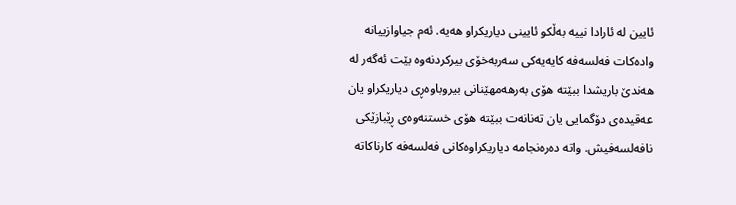ئایین لە ئارادا نییە بەڵکو ئایینی دیاریکراو هەیە. ئەم جیاوازییانە وادەکات فەلسەفە کایەیەکی سەربەخۆی بیرکردنەوە بێت ئەگەر لە هەندێ باریشدا ببێتە هۆی بەرهەمهێنانی بیروباوەڕی دیاریکراو یان عەقیدەی دۆگمایی یان تەنانەت ببێتە هۆی خستنەوەی ڕێبازێکی نافەلسەفیش. واتە دەرەنجامە دیاریکراوەکانی فەلسەفە کارناکاتە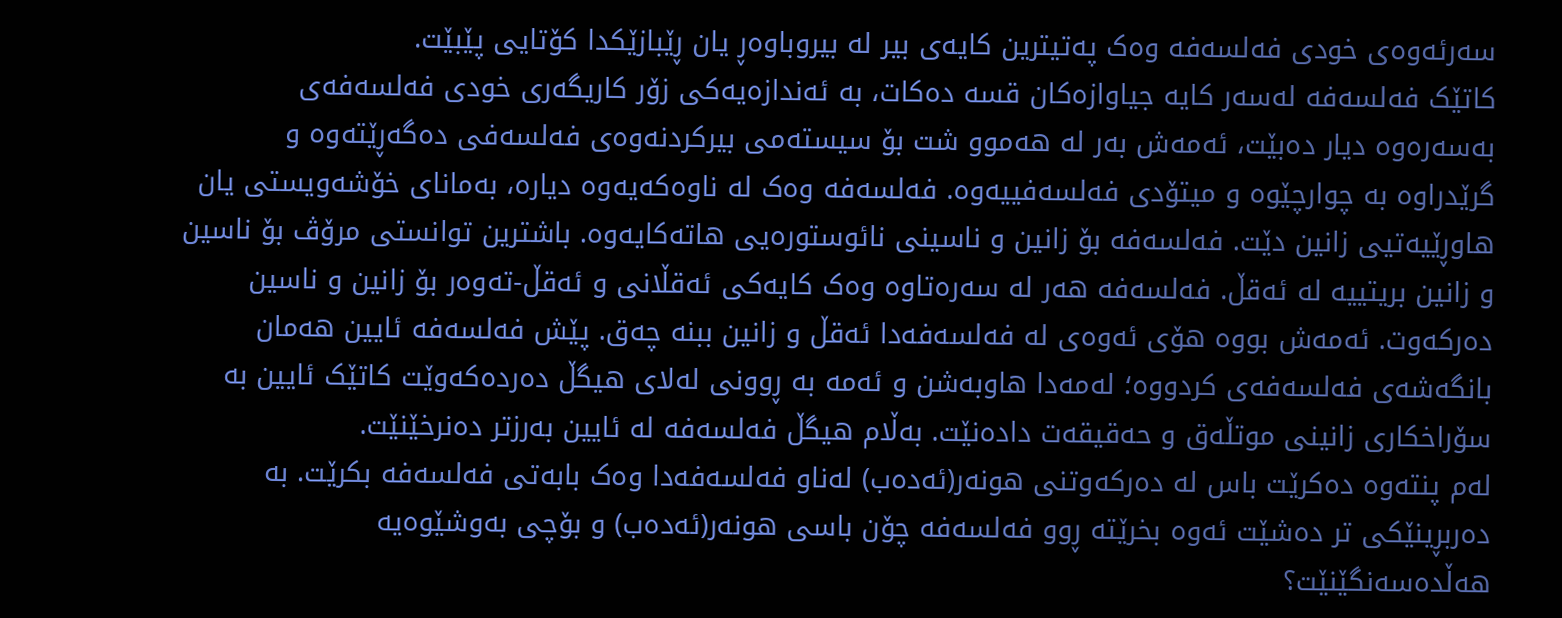سەرئەوەی خودی فەلسەفە وەک پەتیترین کایەی بیر لە بیروباوەڕ یان ڕێبازێکدا کۆتایی پێبێت.
کاتێک فەلسەفە لەسەر کایە جیاوازەکان قسە دەکات، بە ئەندازەیەکی زۆر کاریگەری خودی فەلسەفەی بەسەرەوە دیار دەبێت، ئەمەش بەر لە هەموو شت بۆ سیستەمی بیرکردنەوەی فەلسەفی دەگەڕێتەوە و گرێدراوە بە چوارچێوە و میتۆدی فەلسەفییەوە. فەلسەفە وەک لە ناوەکەیەوە دیارە، بەمانای خۆشەویستی یان هاوڕێیەتیی زانین دێت. فەلسەفە بۆ زانین و ناسینی نائوستورەیی هاتەکایەوە. باشترین توانستی مرۆڤ بۆ ناسین و زانین بریتییە لە ئەقڵ. فەلسەفە هەر لە سەرەتاوە وەک کایەکی ئەقڵانی و ئەقڵ-تەوەر بۆ زانین و ناسین دەرکەوت. ئەمەش بووە هۆی ئەوەی لە فەلسەفەدا ئەقڵ و زانین ببنە چەق. پێش فەلسەفە ئایین هەمان بانگەشەی فەلسەفەی کردووە؛ لەمەدا هاوبەشن و ئەمە بە ڕوونی لەلای هیگڵ دەردەکەوێت کاتێک ئایین بە سۆراخکاری زانینی موتڵەق و حەقیقەت دادەنێت. بەڵام هیگڵ فەلسەفە لە ئایین بەرزتر دەنرخێنێت.
لەم پنتەوە دەکرێت باس لە دەرکەوتنی هونەر(ئەدەب) لەناو فەلسەفەدا وەک بابەتی فەلسەفە بکرێت. بە دەربڕینێکی تر دەشێت ئەوە بخرێتە ڕوو فەلسەفە چۆن باسی هونەر(ئەدەب) و بۆچی بەوشێوەیە هەڵدەسەنگێنێت؟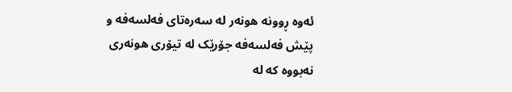ئەوە ڕوونە هونەر لە سەرەتای فەلسەفە و پێش فەلسەفە جۆرێک لە تیۆری هونەری نەبووە کە لە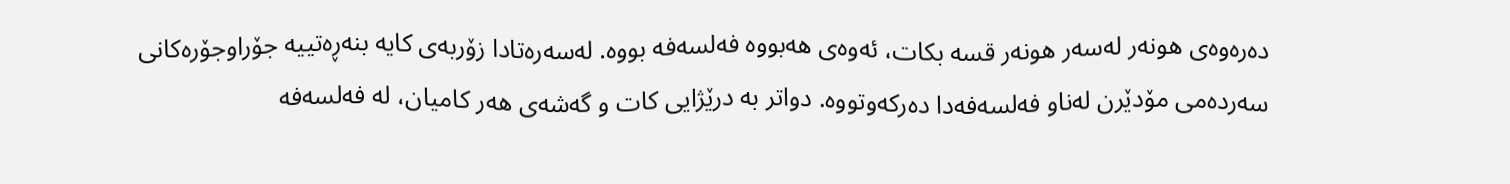دەرەوەی هونەر لەسەر هونەر قسە بکات، ئەوەی هەبووە فەلسەفە بووە. لەسەرەتادا زۆربەی کایە بنەڕەتییە جۆراوجۆرەکانی سەردەمی مۆدێرن لەناو فەلسەفەدا دەرکەوتووە. دواتر بە درێژایی کات و گەشەی هەر کامیان، لە فەلسەفە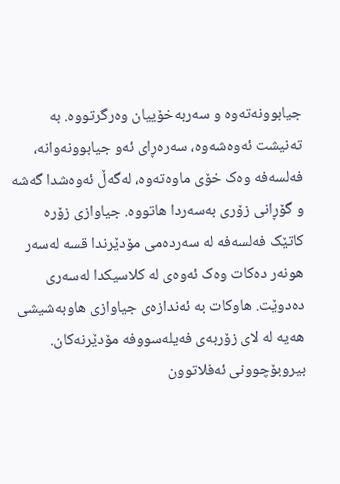جیابوونەتەوە و سەربەخۆییان وەرگرتووە. بە تەنیشت ئەوەشەوە، سەرەڕای ئەو جیابوونەوانە، فەلسەفە وەک خۆی ماوەتەوە، لەگەڵ ئەوەشدا گەشە و گۆڕانی زۆری بەسەردا هاتووە. جیاوازی زۆرە کاتێک فەلسەفە لە سەردەمی مۆدێرندا قسە لەسەر هونەر دەکات وەک ئەوەی لە کلاسیکدا لەسەری دەدوێت. هاوکات بە ئەندازەی جیاوازی هاوبەشیشی هەیە لە لای زۆربەی فەیلەسووفە مۆدێرنەکان.
بیروبۆچوونی ئەفلاتوون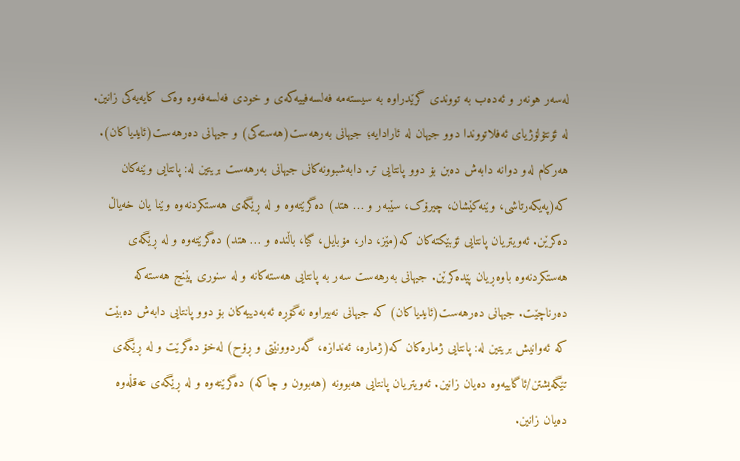لەسەر هونەر و ئەدەب بە تووندی گرێدراوە بە سیستەمە فەلسەفییەکەی و خودی فەلسەفەوە وەک کایەیەکی زانین. لە ئۆنتۆلۆژیای ئەفلاتووندا دوو جیهان لە ئارادایە؛ جیهانی بەرهەست(هەستەکی) و جیهانی دەرهەست(ئایدیاکان). هەرکام لەو دوانە دابەش دەبن بۆ دوو پانتایی تر. دابەشبوونەکانی جیهانی بەرهەست بریتین لە: پانتایی وێنەکان کە(پەیکەرتاشی، وێنەکێشان، چیرۆک، سێبەر و … هتد) دەگرێتەوە و لە ڕێگەی هەستکردنەوە وێنا یان خەیاڵ دەکرێن. ئەویتریان پانتایی ئۆبێکتەکان کە(مێز، دار، مۆبایل، گیا، باڵندە و … هتد) دەگرێتەوە و لە ڕێگەی هەستکردنەوە باوەڕیان پێدەکرێن. جیهانی بەرهەست سەر بە پانتایی هەستەکانە و لە سنوری پێنج هەستەکە دەرناچێت. جیهانی دەرهەست(ئایدیاکان) کە جیهانی نەبیراوە نەگۆڕە ئەبەدییەکان بۆ دوو پانتایی دابەش دەبێت کە ئەوانیش بریتین لە: پانتایی ژمارەکان کە(ژمارە، ئەندازە، گەردوونێتی و ڕۆح) لەخۆ دەگرێت و لە ڕێگەی تێگەیشتن/ئاگاییەوە دەیان زانین. ئەویتریان پانتایی هەبوونە (هەبوون و چاکە) دەگرێتەوە و لە ڕێگەی عەقڵەوە دەیان زانین.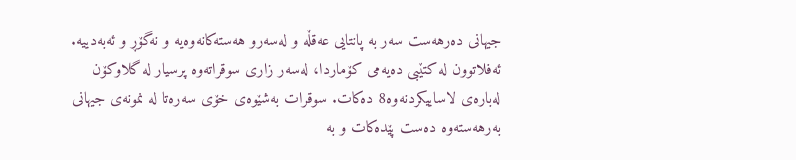جیهانی دەرهەست سەر بە پانتایی عەقڵە و لەسەرو هەستەکانەوەیە و نەگۆڕ و ئەبەدییە.
ئەفلاتوون لە کتێبی دەیەمی کۆماردا، لەسەر زاری سوقراتەوە پرسیار لە گلاوکۆن لەبارەی لاساییکردنەوە8 دەکات. سوقرات بەشێوەی خۆی سەرەتا لە نمونەی جیهانی بەرهەستەوە دەست پێدەکات و بە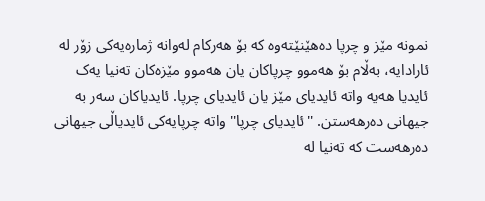نمونە مێز و چرپا دەهێنێتەوە کە بۆ هەرکام لەوانە ژمارەیەکی زۆر لە ئارادایە، بەڵام بۆ هەموو چرپاکان یان هەموو مێزەکان تەنیا یەک ئایدیا هەیە واتە ئایدیای مێز یان ئایدیای چرپا. ئایدیاکان سەر بە جیهانی دەرهەستن. ''ئایدیای چرپا'' واتە چرپایەکی ئایدیاڵی جیهانی دەرهەست کە تەنیا لە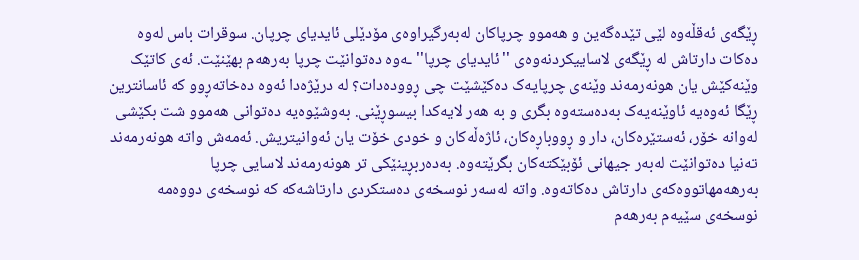ڕێگەی ئەقڵەوە لێی تێدەگەین و هەموو چرپاکان لەبەرگیراوەی مۆدێلی ئایدیای چرپان. سوقرات باس لەوە دەکات دارتاش لە ڕێگەی لاساییکردنەوەی ''ئایدیای چرپا''ـەوە دەتوانێت چرپا بەرهەم بهێنێت. ئەی کاتێک وێنەکێش یان هونەرمەند وێنەی چرپایەک دەکێشێت چی ڕوودەدات؟ لە درێژەدا ئەوە دەخاتەڕوو کە ئاسانترین ڕێگا ئەوەیە ئاوێنەیەک بەدەستەوە بگری و بە هەر لایەکدا بیسوڕێنی. بەوشێوەیە دەتوانی هەموو شت بکێشی لەوانە خۆر، ئەستێرەکان، دار و ڕووباڕەکان، ئاژەڵەکان و خودی خۆت یان ئەوانیتریش. ئەمەش واتە هونەرمەند تەنیا دەتوانێت لەبەر جیهانی ئۆبێکتەکان بگرێتەوە. بەدەربڕینێکی تر هونەرمەند لاسایی چرپا بەرهەمهاتووەکەی دارتاش دەکاتەوە. واتە لەسەر نوسخەی دەستکردی دارتاشەکە کە نوسخەی دووەمە نوسخەی سێیەم بەرهەم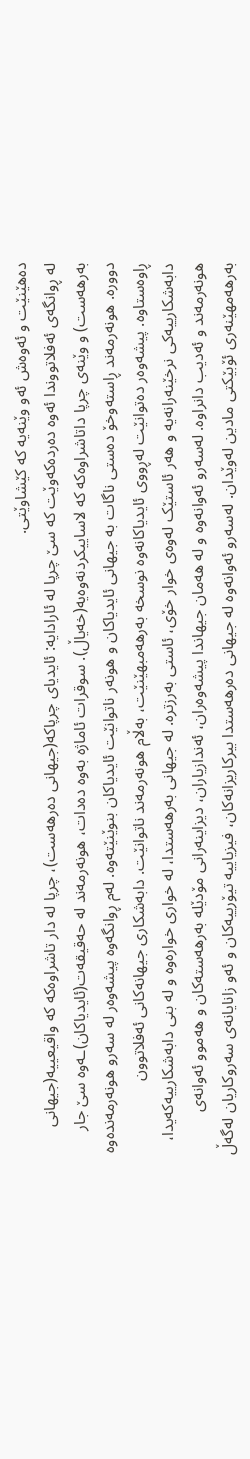دەهێنێت و ئەوەش ئەو وێنەیە کە کێشاوێتی.
لە ڕوانگەی ئەفلاتووندا ئەوە دەردەکەوێت کە سێ چرپا لە ئارادایە: ئایدیای چرپاکە(جیهانی دەرهەست)، چرپا لە دار تاشراوەکە کە واقیعییە(جیهانی بەرهەست) و وێنەی چرپا داتاشراوەکە کە لاساییکردنەوەیە(خەیاڵ). سوقرات ئاماژە بەوە دەدات، هونەرمەند لە حەقیقەت(ئایدیاکان)ـەوە سێ جار دوورە. هونەرمەند ڕاستەوخۆ دەستی ناگات بە جیهانی ئایدیاکان و هونەر ناتوانێت ئایدیاکان بنوێنێتەوە. لەم ڕوانگەوە پیشەوەر لە سەرو هونەرمەندەوە ڕاوەستاوە. پیشەوەر دەتوانێت لەڕووی ئایدیاکانەوە نوسخە بەرهەمبهێنێت، بەڵام هونەرمەند ناتوانێت. دابەشکاری جیهانەکانی ئەفلاتوون دابەشکارییەکی نرخێنەرانەیە و هەر ئاستێک لەوەی خوار خۆی، ئاستی بەرزترە. لە جیهانی بەرهەستدا، لە خواری خوارەوە و لە بنی دابەشکارییەکەیدا، هونەرمەند و ئەدیب دانراوە. لەسەرو ئەوانەوە و لە هەمان جیهاندا پیشەوەران، ئەندازیاران، دیزاینەرانی مۆدێلە بەرهەستەکان و هەموو ئەوانەی بەرهەمهێنەری ئۆبێکتی مادین لەوێدان. لەسەرو ئەوانەوە لە جیهانی دەرهەستدا بیرکاریزانەکان، فیزیاییە تیۆرییەکان و ئەو زانایانەی سەروکاریان لەگەڵ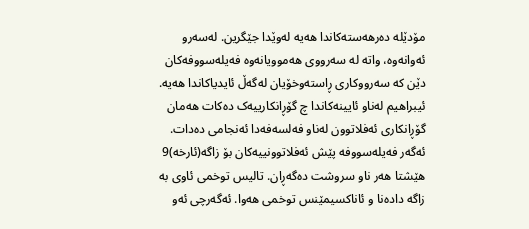مۆدێلە دەرهەستەکاندا هەیە لەوێدا جێگرین. لەسەرو ئەوانەوە، واتە لە سەرووی هەموویانەوە فەیلەسووفەکان دێن کە سەرووکاری ڕاستەوخۆیان لەگەڵ ئایدیاکاندا هەیە.
ئیبراهیم لەناو ئایینەکاندا چ گۆڕانکارییەک دەکات هەمان گۆڕانکاری ئەفلاتوون لەناو فەلسەفەدا ئەنجامی دەدات. ئەگەر فەیلەسووفە پێش ئەفلاتوونییەکان بۆ زاگە(ئارخە)9 هێشتا هەر ناو سروشت دەگەڕان. تالیس توخمی ئاوی بە زاگە دادەنا و ئاناکسیمێنس توخمی هەوا. ئەگەرچی ئەو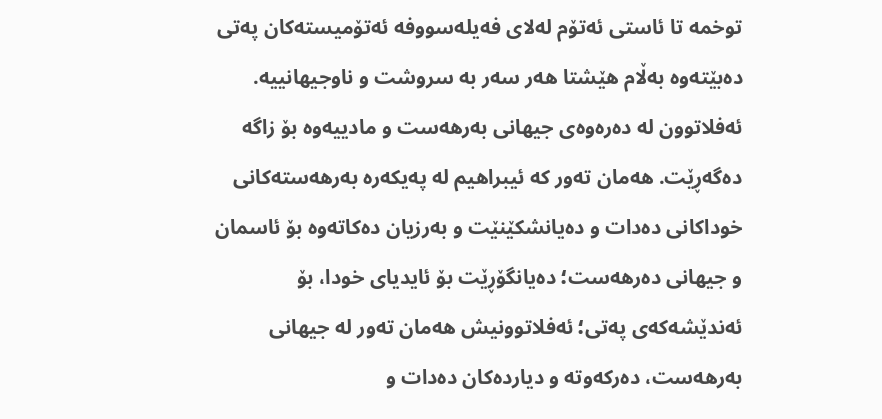توخمە تا ئاستی ئەتۆم لەلای فەیلەسووفە ئەتۆمیستەکان پەتی دەبێتەوە بەڵام هێشتا هەر سەر بە سروشت و ناوجیهانییە.
ئەفلاتوون لە دەرەوەی جیهانی بەرهەست و مادییەوە بۆ زاگە دەگەڕێت. هەمان تەور کە ئیبراهیم لە پەیکەرە بەرهەستەکانی خوداکانی دەدات و دەیانشکێنێت و بەرزیان دەکاتەوە بۆ ئاسمان و جیهانی دەرهەست؛ دەیانگۆڕێت بۆ ئایدیای خودا، بۆ ئەندێشەکەی پەتی؛ ئەفلاتوونیش هەمان تەور لە جیهانی بەرهەست، دەرکەوتە و دیاردەکان دەدات و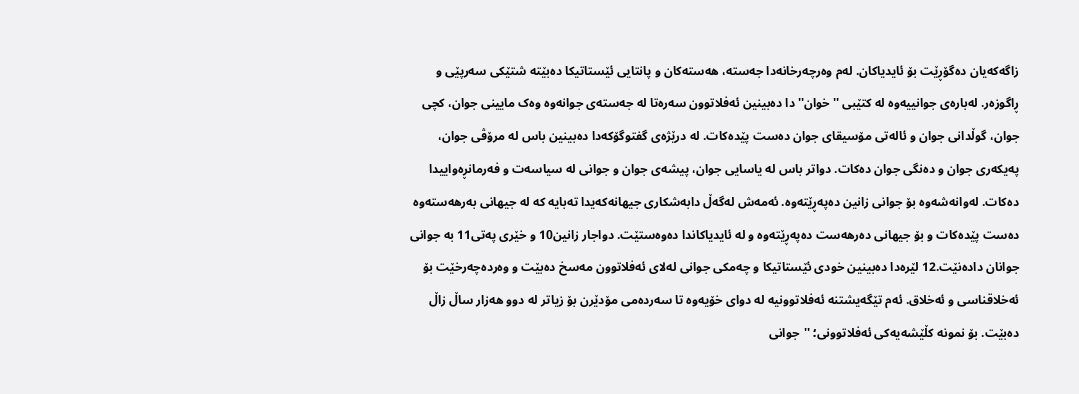زاگەکەیان دەگۆڕێت بۆ ئایدیاکان. لەم وەرچەرخانەدا جەستە، هەستەکان و پانتایی ئێستاتیکا دەبێتە شتێکی سەرپێی و ڕاگوزەر. لەبارەی جوانییەوە لە کتێبی ''خوان''دا دەبینین ئەفلاتوون سەرەتا لە جەستەی جوانەوە وەک مایینی جوان، کچی جوان، گوڵدانی جوان و ئالەتی مۆسیقای جوان دەست پێدەکات. لە درێژەی گفتوگۆکەدا دەبینین باس لە مرۆڤی جوان، پەیکەری جوان و دەنگی جوان دەکات. دواتر باس لە یاسایی جوان، پیشەی جوان و جوانی لە سیاسەت و فەرمانڕەواییدا دەکات. لەوانەشەوە بۆ جوانی زانین دەپەڕێتەوە. ئەمەش لەگەڵ دابەشکاری جیهانەکەیدا تەبایە کە لە جیهانی بەرهەستەوە دەست پێدەکات و بۆ جیهانی دەرهەست دەپەڕێتەوە و لە ئایدیاکاندا دەوەستێت. دواجار زانین10 و خێری پەتی11 بە جوانی جوانان دادەنێت.12 لێرەدا دەبینین خودی ئێستاتیکا و چەمکی جوانی لەلای ئەفلاتوون مەسخ دەبێت و وەردەچەرخێت بۆ ئەخلاقناسی و ئەخلاق. ئەم تێگەیشتنە ئەفلاتوونیە لە دوای خۆیەوە تا سەردەمی مۆدێرن بۆ زیاتر لە دوو هەزار ساڵ زاڵ دەبێت. بۆ نمونە کڵێشەیەکی ئەفلاتوونی؛ ''جوانی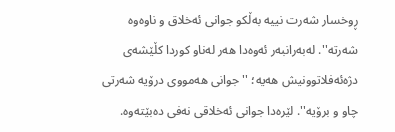ڕوخسار شەرت نییە بەڵکو جوانی ئەخلاق و ناوەوە شەرتە''. لەبەرانبەر ئەوەدا هەر لەناو کوردا کڵێشەی دژەئەفلاتوونیش هەیە؛ ''جوانی هەمووی درۆیە شەرتی چاو و برۆیە''. لێرەدا جوانی ئەخلاقی نەفی دەبێتەوە.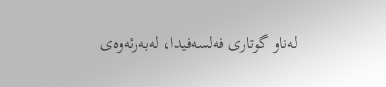لەناو گوتاری فەلسەفیدا، لەبەرئەوەی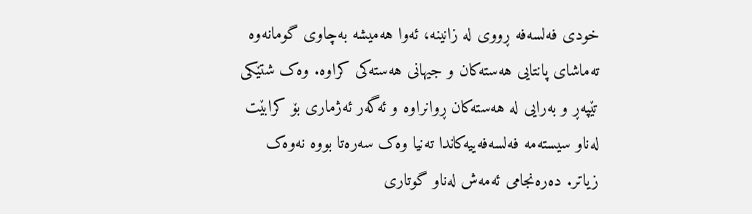خودی فەلسەفە ڕووی لە زانینە، ئەوا هەمیشە بەچاوی گومانەوە تەماشای پانتایی هەستەکان و جیهانی هەستەکی کراوە. وەک شتێکی تێپەڕ و بەرایی لە هەستەکان ڕوانراوە و ئەگەر ئەژماری بۆ کرابێت لەناو سیستەمە فەلسەفەییەکاندا تەنیا وەک سەرەتا بووە نەوەک زیاتر. دەرەنجامی ئەمەش لەناو گوتاری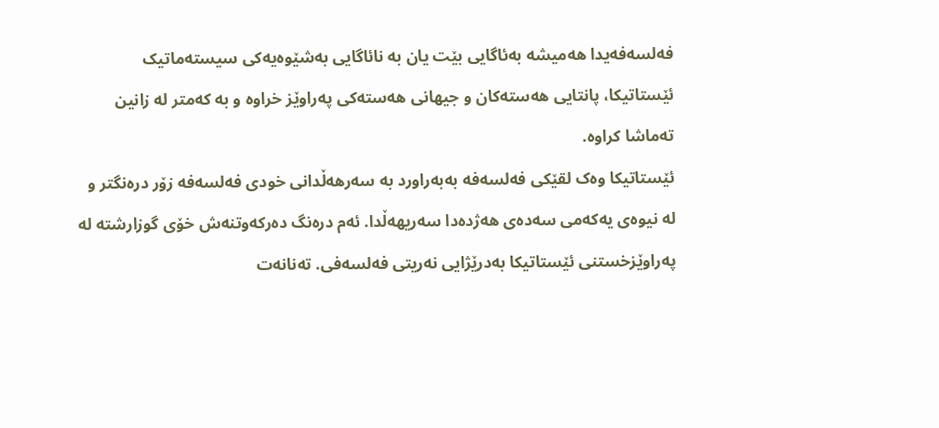فەلسەفەیدا هەمیشە بەئاگایی بێت یان بە نائاگایی بەشێوەیەکی سیستەماتیک ئێستاتیکا، پانتایی هەستەکان و جیهانی هەستەکی پەراوێز خراوە و بە کەمتر لە زانین تەماشا کراوە.
ئێستاتیکا وەک لقێکی فەلسەفە بەبەراورد بە سەرهەڵدانی خودی فەلسەفە زۆر درەنگتر و لە نیوەی یەکەمی سەدەی هەژدەدا سەریهەڵدا. ئەم درەنگ دەرکەوتنەش خۆی گوزارشتە لە پەراوێزخستنی ئێستاتیکا بەدرێژایی نەریتی فەلسەفی. تەنانەت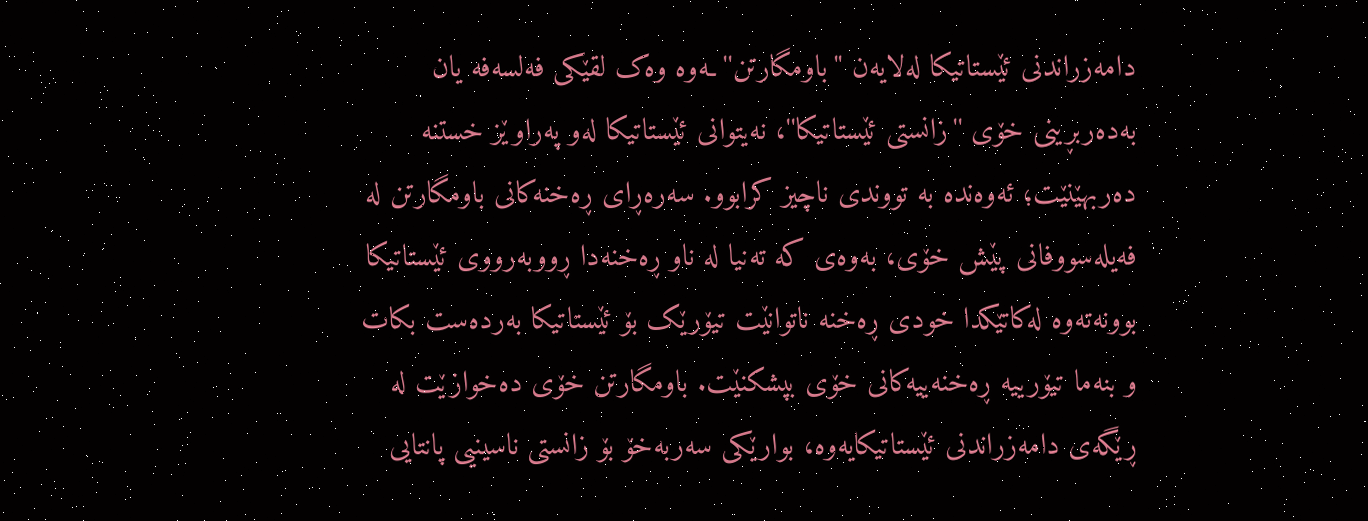دامەزراندنی ئێستاتیکا لەلایەن ''باومگارتن''ـەوە وەک لقێکی فەلسەفە یان بەدەربڕینی خۆی ''زانستی ئێستاتیکا''، نەیتوانی ئێستاتیکا لەو پەراوێز خستنە دەربهێنێت؛ ئەوەندە بە تووندی ناچیز کرابوو. سەرەڕای ڕەخنەکانی باومگارتن لە فەیلەسووفانی پێش خۆی، بەوەی کە تەنیا لە ناو ڕەخنەدا ڕووبەرووی ئێستاتیکا بوونەتەوە لەکاتێکدا خودی ڕەخنە ناتوانێت تیۆرێک بۆ ئێستاتیکا بەردەست بکات و بنەما تیۆرییە ڕەخنەییەکانی خۆی بپشکنێت. باومگارتن خۆی دەخوازێت لە ڕێگەی دامەزراندنی ئێستاتیکایەوە، بوارێکی سەربەخۆ بۆ زانستی ناسینیی پانتایی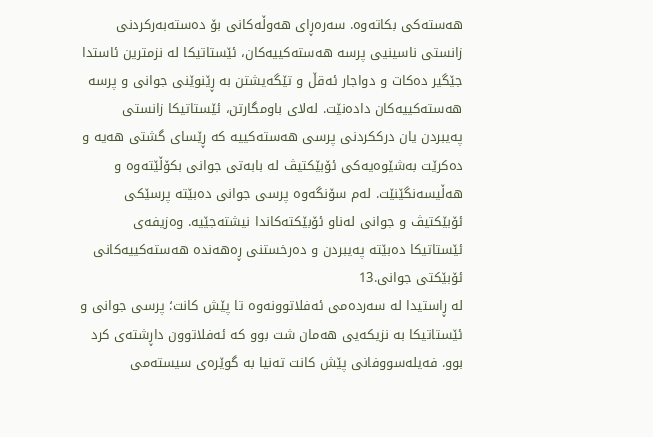هەستەکی بکاتەوە. سەرەڕای هەوڵەکانی بۆ دەستەبەرکردنی زانستی ناسینیی پرسە هەستەکییەکان، ئێستاتیکا لە نزمترین ئاستدا جێگیر دەکات و دواجار ئەقڵ و تێگەیشتن بە ڕێنوێنی جوانی و پرسە هەستەکییەکان دادەنێت. لەلای باومگارتن، ئێستاتیکا زانستی پەیبردن یان درککردنی پرسی هەستەکییە کە ڕێسای گشتی هەیە و دەکرێت بەشێوەیەکی ئۆبێکتیڤ لە بابەتی جوانی بکۆڵێتەوە و هەڵیسەنگێنێت. لەم سۆنگەوە پرسی جوانی دەبێتە پرسێکی ئۆبێکتیڤ و جوانی لەناو ئۆبێکتەکاندا نیشتەجێیە. وەزیفەی ئێستاتیکا دەبێتە پەیبردن و دەرخستنی ڕەهەندە هەستەکییەکانی ئۆبێکتی جوانی.13
لە ڕاستیدا لە سەردەمی ئەفلاتوونەوە تا پێش کانت؛ پرسی جوانی و ئێستاتیکا بە نزیکەیی هەمان شت بوو کە ئەفلاتوون داڕشتەی کرد بوو. فەیلەسووفانی پێش کانت تەنیا بە گوێرەی سیستەمی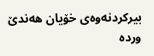بیرکردنەوەی خۆیان هەندێ وردە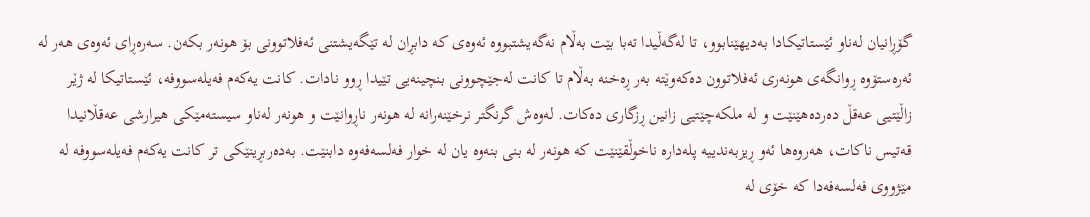گۆڕانیان لەناو ئێستاتیکادا بەدیهێنابوو، تا لەگەڵیدا تەبا بێت بەڵام نەگەیشتبووە ئەوەی کە دابڕان لە تێگەیشتنی ئەفلاتوونی بۆ هونەر بکەن. سەرەڕای ئەوەی هەر لە ئەرەستۆوە ڕوانگەی هونەری ئەفلاتوون دەکەوێتە بەر ڕەخنە بەڵام تا کانت لەجێچوونی بنچینەیی تێیدا ڕوو نادات. کانت یەکەم فەیلەسووفە، ئێستاتیکا لە ژێر زاڵێتیی عەقڵ دەردەهێنێت و لە ملکەچێتیی زانین ڕزگاری دەکات. لەوەش گرنگتر نرخێنەرانە لە هونەر ناڕوانێت و هونەر لەناو سیستەمێکی هیرارشی عەقڵانیدا قەتیس ناکات، هەروەها ئەو ڕیزبەندییە پلەدارە ناخوڵقێنێت کە هونەر لە بنی بنەوە یان لە خوار فەلسەفەوە دابنێت. بەدەربڕینێکی تر کانت یەکەم فەیلەسووفە لە مێژووی فەلسەفەدا کە خۆی لە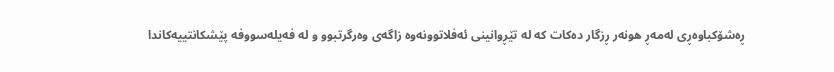ڕەشۆکباوەڕی لەمەڕ هونەر ڕزگار دەکات کە لە تێڕوانینی ئەفلاتوونەوە زاگەی وەرگرتبوو و لە فەیلەسووفە پێشکانتییەکاندا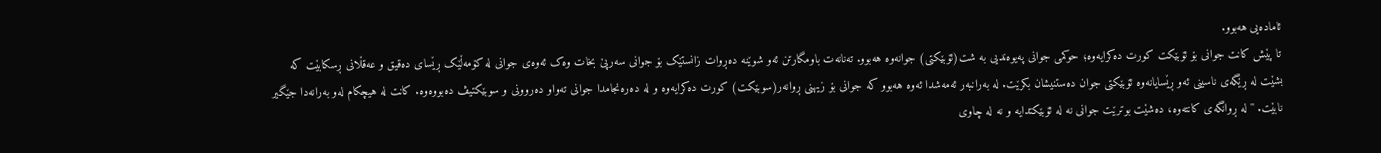ئامادەیی هەبوو.
تا پێش کانت جوانی بۆ ئۆبێکت کورت دەکرایەوە؛ حوکمی جوانی پەیوەندیی بە شت(ئۆبێکتی) جوانەوە هەبوو. تەنانەت باومگارتن ئەو شوێنە دەڕوات زانستێک بۆ جوانی سەرپێ بخات وەک ئەوەی جوانی لە کۆمەڵێک ڕێسای دەقیق و عەقڵانی ڕسکابێت کە بشێت لە ڕێگەی ناسینی ئەو ڕێسایانەوە ئۆبێکتی جوان دەستنیشان بکرێت. لە بەرانبەر ئەمەشدا ئەوە هەبوو کە جوانی بۆ زیهنی ڕوانەر(سوبێکت) کورت دەکرایەوە و لە دەرەنجامدا جوانی تەواو دەروونی و سوبێکتیڤ دەبووەوە. کانت لە هیچکام لەو بەرانەدا جێگیر نابێت. ''لە ڕوانگەی کانتەوە، دەشێت بوترێت جوانی نە لە ئۆبێکتدایە و نە لە چاوی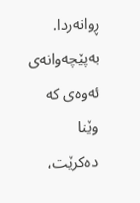ڕوانەردا. بەپێچەوانەی ئەوەی کە وێنا دەکرێت،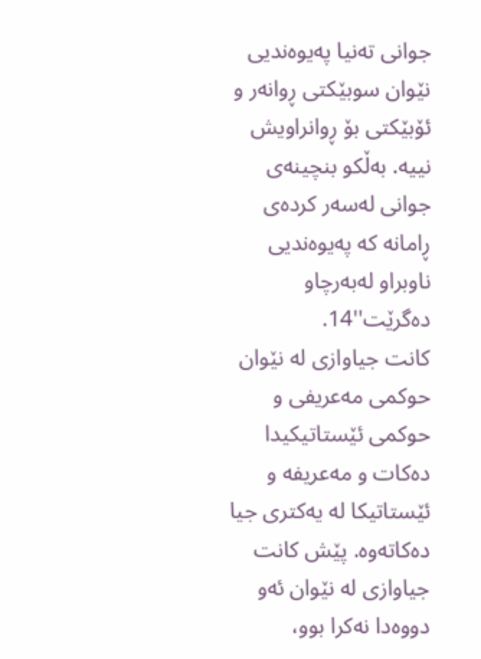جوانی تەنیا پەیوەندیی نێوان سوبێکتی ڕوانەر و ئۆبێکتی بۆ ڕوانراویش نییە. بەڵکو بنچینەی جوانی لەسەر کردەی ڕامانە کە پەیوەندیی ناوبراو لەبەرچاو دەگرێت''14.
کانت جیاوازی لە نێوان حوکمی مەعریفی و حوکمی ئێستاتیکیدا دەکات و مەعریفە و ئێستاتیکا لە یەکتری جیا دەکاتەوە. پێش کانت جیاوازی لە نێوان ئەو دووەدا نەکرا بوو،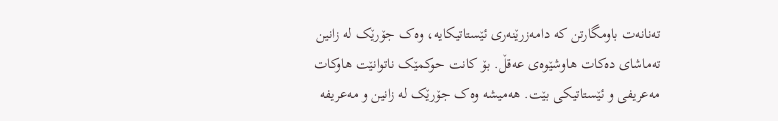تەنانەت باومگارتن کە دامەزرێنەری ئێستاتیکایە، وەک جۆرێک لە زانین تەماشای دەکات هاوشێوەی عەقڵ. بۆ کانت حوکمێک ناتوانێت هاوکات مەعریفی و ئێستاتیکی بێت. هەمیشە وەک جۆرێک لە زانین و مەعریفە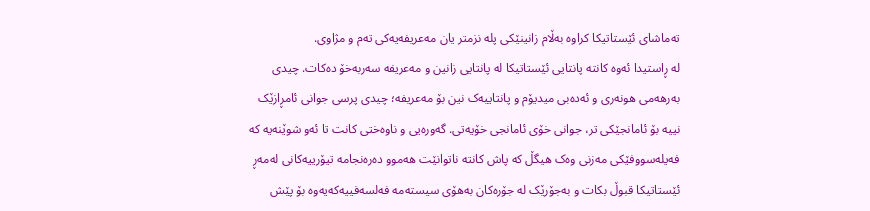تەماشای ئێستاتیکا کراوە بەڵام زانینێکی پلە نزمتر یان مەعریفەیەکی تەم و مژاوی.
لە ڕاستیدا ئەوە کانتە پانتایی ئێستاتیکا لە پانتایی زانین و مەعریفە سەربەخۆ دەکات. چیدی بەرهەمی هونەری و ئەدەبی میدیۆم و پانتاییەک نین بۆ مەعریفە؛ چیدی پرسی جوانی ئامڕازێک نییە بۆ ئامانجێکی تر، جوانی خۆی ئامانجی خۆیەتی. گەورەیی و ناوەختی کانت تا ئەو شوێنەیە کە فەیلەسووفێکی مەزنی وەک هیگڵ کە پاش کانتە ناتوانێت هەموو دەرەنجامە تیۆرییەکانی لەمەڕ ئێستاتیکا قبوڵ بکات و بەجۆرێک لە جۆرەکان بەهۆی سیستەمە فەلسەفییەکەیەوە بۆ پێش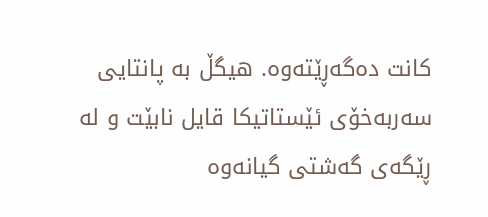کانت دەگەڕێتەوە. هیگڵ بە پانتایی سەربەخۆی ئێستاتیکا قایل نابێت و لە ڕێگەی گەشتی گیانەوە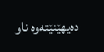دەیهێنێتەوە ناو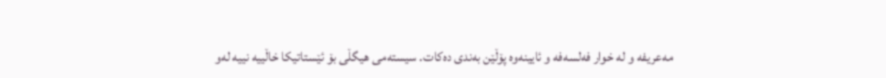مەعریفە و لە خوار فەلسەفە و ئایینەوە پۆڵێن بەندی دەکات. سیستەمی هیگڵی بۆ ئێستاتیکا خاڵییە نییە لەو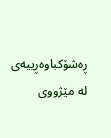ڕەشۆکباوەڕییەی لە مێژووی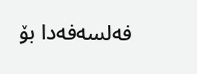فەلسەفەدا بۆ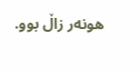هونەر زاڵ بوو.